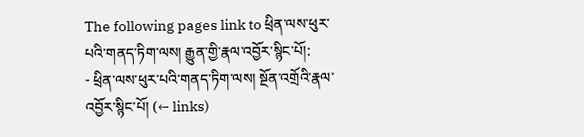The following pages link to ཕྲིན་ལས་ཕུར་པའི་གནད་ཏིག་ལས། རྒྱུན་གྱི་རྣལ་འབྱོར་སྙིང་པོ།:
- ཕྲིན་ལས་ཕུར་པའི་གནད་ཏིག་ལས། སྔོན་འགྲོའི་རྣལ་འབྱོར་སྙིང་པོ། (← links)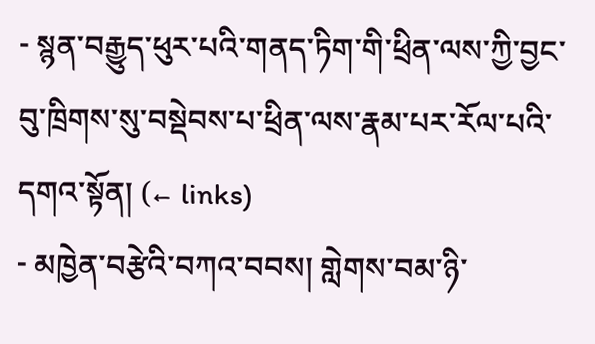- སྙན་བརྒྱུད་ཕུར་པའི་གནད་ཏིག་གི་ཕྲིན་ལས་ཀྱི་བྱང་བུ་ཁྲིགས་སུ་བསྡེབས་པ་ཕྲིན་ལས་རྣམ་པར་རོལ་པའི་དགའ་སྟོན། (← links)
- མཁྱེན་བརྩེའི་བཀའ་བབས། གླེགས་བམ་ཉི་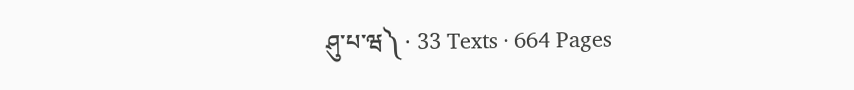ཤུ་པ་ཝ༽ · 33 Texts · 664 Pages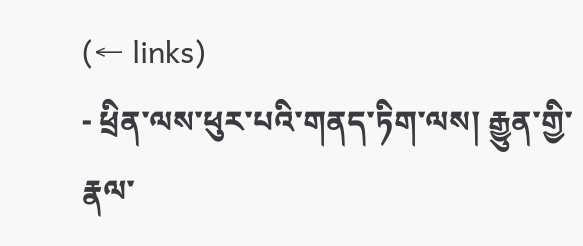(← links)
- ཕྲིན་ལས་ཕུར་པའི་གནད་ཏིག་ལས། རྒྱུན་གྱི་རྣལ་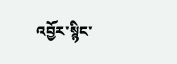འབྱོར་སྙིང་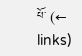པོ་ (← links)